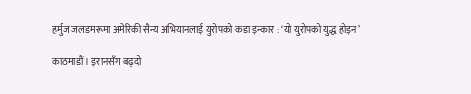हर्मुज जलडमरूमा अमेरिकी सैन्य अभियानलाई युरोपको कडा इन्कार : ‘यो युरोपको युद्ध होइन’

काठमाडौं । इरानसँग बढ्दो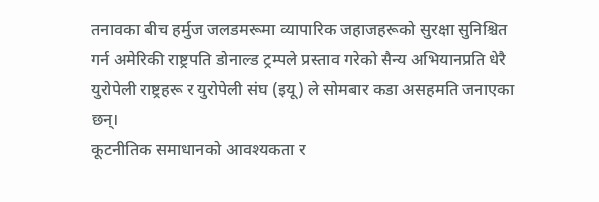तनावका बीच हर्मुज जलडमरूमा व्यापारिक जहाजहरूको सुरक्षा सुनिश्चित गर्न अमेरिकी राष्ट्रपति डोनाल्ड ट्रम्पले प्रस्ताव गरेको सैन्य अभियानप्रति धेरै युरोपेली राष्ट्रहरू र युरोपेली संघ (इयू) ले सोमबार कडा असहमति जनाएका छन्।
कूटनीतिक समाधानको आवश्यकता र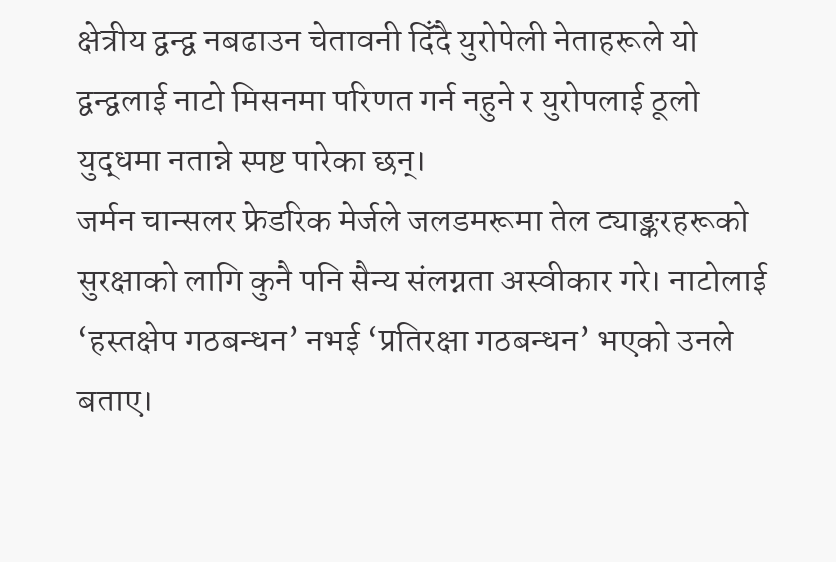क्षेत्रीय द्वन्द्व नबढाउन चेतावनी दिँदै युरोपेली नेताहरूले यो द्वन्द्वलाई नाटो मिसनमा परिणत गर्न नहुने र युरोपलाई ठूलो युद्धमा नतान्ने स्पष्ट पारेका छन्।
जर्मन चान्सलर फ्रेडरिक मेर्जले जलडमरूमा तेल ट्याङ्करहरूको सुरक्षाको लागि कुनै पनि सैन्य संलग्नता अस्वीकार गरे। नाटोलाई ‘हस्तक्षेप गठबन्धन’ नभई ‘प्रतिरक्षा गठबन्धन’ भएको उनले बताए।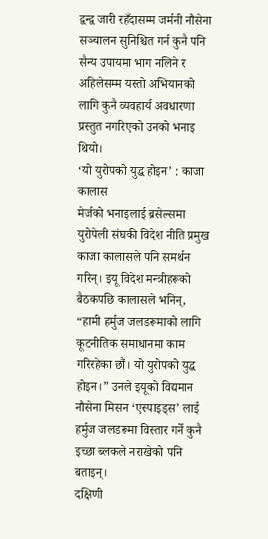द्वन्द्व जारी रहँदासम्म जर्मनी नौसेना सञ्चालन सुनिश्चित गर्न कुनै पनि सैन्य उपायमा भाग नलिने र अहिलेसम्म यस्तो अभियानको लागि कुनै व्यवहार्य अवधारणा प्रस्तुत नगरिएको उनको भनाइ थियो।
‘यो युरोपको युद्ध होइन’ : काजा कालास
मेर्जको भनाइलाई ब्रसेल्समा युरोपेली संघकी विदेश नीति प्रमुख काजा कालासले पनि समर्थन गरिन्। इयू विदेश मन्त्रीहरूको बैठकपछि कालासले भनिन्, “हामी हर्मुज जलडरूमाको लागि कूटनीतिक समाधानमा काम गरिरहेका छौं। यो युरोपको युद्ध होइन।” उनले इयूको विद्यमान नौसेना मिसन ‘एस्पाइड्स’ लाई हर्मुज जलडरूमा विस्तार गर्ने कुनै इच्छा ब्लकले नराखेको पनि बताइन्।
दक्षिणी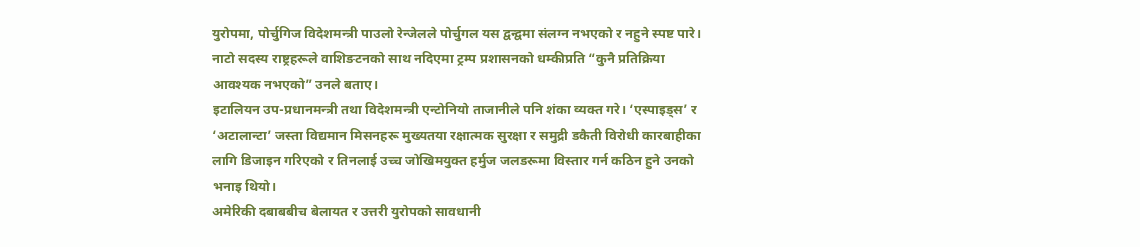युरोपमा, पोर्चुगिज विदेशमन्त्री पाउलो रेन्जेलले पोर्चुगल यस द्वन्द्वमा संलग्न नभएको र नहुने स्पष्ट पारे। नाटो सदस्य राष्ट्रहरूले वाशिङटनको साथ नदिएमा ट्रम्प प्रशासनको धम्कीप्रति “कुनै प्रतिक्रिया आवश्यक नभएको” उनले बताए।
इटालियन उप-प्रधानमन्त्री तथा विदेशमन्त्री एन्टोनियो ताजानीले पनि शंका व्यक्त गरे। ‘एस्पाइड्स’ र ‘अटालान्टा’ जस्ता विद्यमान मिसनहरू मुख्यतया रक्षात्मक सुरक्षा र समुद्री डकैती विरोधी कारबाहीका लागि डिजाइन गरिएको र तिनलाई उच्च जोखिमयुक्त हर्मुज जलडरूमा विस्तार गर्न कठिन हुने उनको भनाइ थियो।
अमेरिकी दबाबबीच बेलायत र उत्तरी युरोपको सावधानी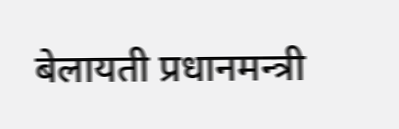बेलायती प्रधानमन्त्री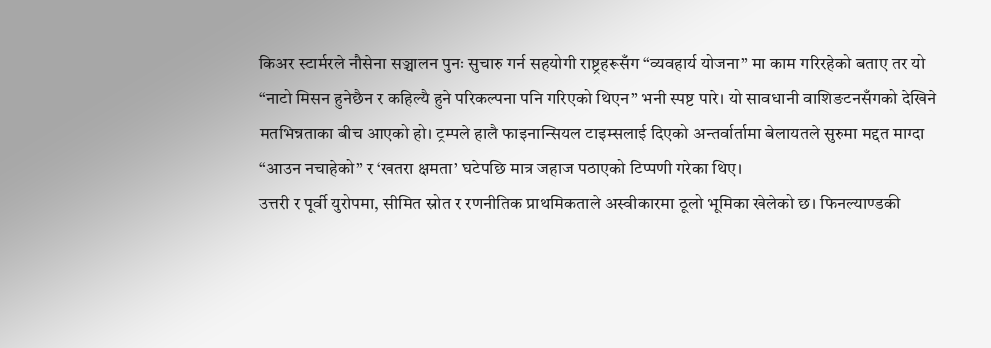किअर स्टार्मरले नौसेना सञ्चालन पुनः सुचारु गर्न सहयोगी राष्ट्रहरूसँग “व्यवहार्य योजना” मा काम गरिरहेको बताए तर यो “नाटो मिसन हुनेछैन र कहिल्यै हुने परिकल्पना पनि गरिएको थिएन” भनी स्पष्ट पारे। यो सावधानी वाशिङटनसँगको देखिने मतभिन्नताका बीच आएको हो। ट्रम्पले हालै फाइनान्सियल टाइम्सलाई दिएको अन्तर्वार्तामा बेलायतले सुरुमा मद्दत माग्दा “आउन नचाहेको” र ‘खतरा क्षमता’ घटेपछि मात्र जहाज पठाएको टिप्पणी गरेका थिए।
उत्तरी र पूर्वी युरोपमा, सीमित स्रोत र रणनीतिक प्राथमिकताले अस्वीकारमा ठूलो भूमिका खेलेको छ। फिनल्याण्डकी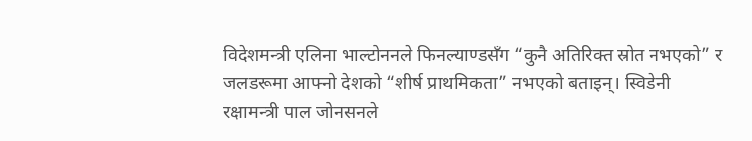विदेशमन्त्री एलिना भाल्टोननले फिनल्याण्डसँग “कुनै अतिरिक्त स्रोत नभएको” र जलडरूमा आफ्नो देशको “शीर्ष प्राथमिकता” नभएको बताइन्। स्विडेनी रक्षामन्त्री पाल जोनसनले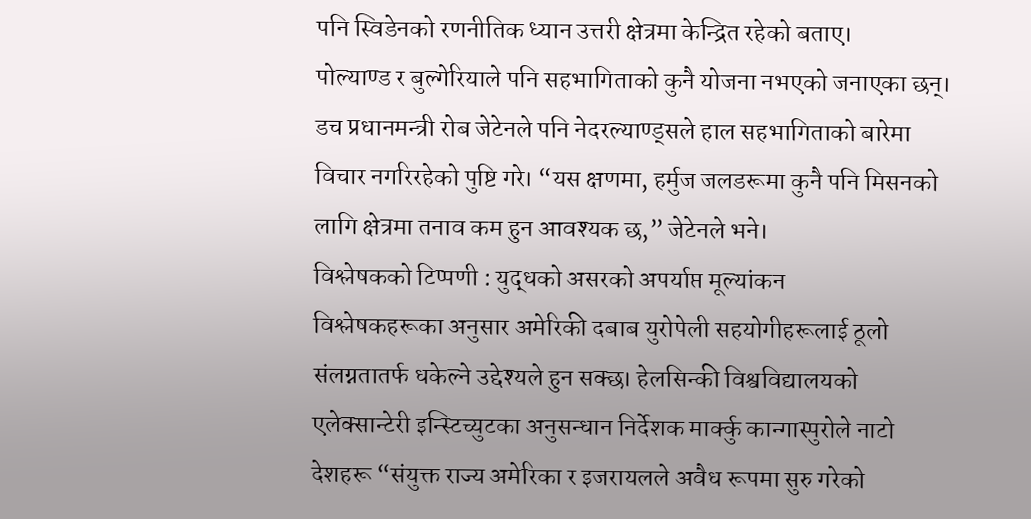पनि स्विडेनको रणनीतिक ध्यान उत्तरी क्षेत्रमा केन्द्रित रहेको बताए।
पोल्याण्ड र बुल्गेरियाले पनि सहभागिताको कुनै योजना नभएको जनाएका छन्। डच प्रधानमन्त्री रोब जेटेनले पनि नेदरल्याण्ड्सले हाल सहभागिताको बारेमा विचार नगरिरहेको पुष्टि गरे। “यस क्षणमा, हर्मुज जलडरूमा कुनै पनि मिसनको लागि क्षेत्रमा तनाव कम हुन आवश्यक छ,” जेटेनले भने।
विश्लेषकको टिप्पणी : युद्धको असरको अपर्याप्त मूल्यांकन
विश्लेषकहरूका अनुसार अमेरिकी दबाब युरोपेली सहयोगीहरूलाई ठूलो संलग्नतातर्फ धकेल्ने उद्देश्यले हुन सक्छ। हेलसिन्की विश्वविद्यालयको एलेक्सान्टेरी इन्स्टिच्युटका अनुसन्धान निर्देशक मार्क्कु कान्गास्पुरोले नाटो देशहरू “संयुक्त राज्य अमेरिका र इजरायलले अवैध रूपमा सुरु गरेको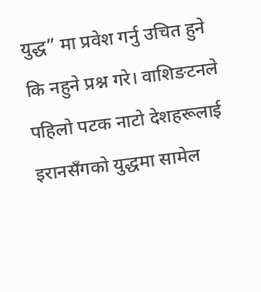युद्ध” मा प्रवेश गर्नु उचित हुने कि नहुने प्रश्न गरे। वाशिङटनले पहिलो पटक नाटो देशहरूलाई इरानसँगको युद्धमा सामेल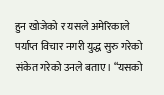हुन खोजेको र यसले अमेरिकाले पर्याप्त विचार नगरी युद्ध सुरु गरेको संकेत गरेको उनले बताए। “यसको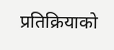प्रतिक्रियाको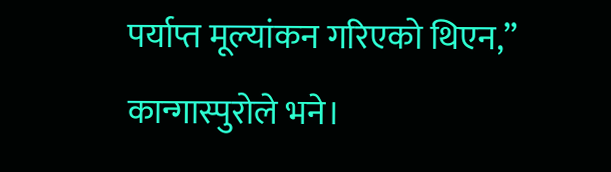पर्याप्त मूल्यांकन गरिएको थिएन,” कान्गास्पुरोले भने।